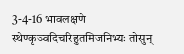3-4-16 भावलक्षणे स्थेण्कृञ्वदिचरिहुतमिजनिभ्यः तोसुन्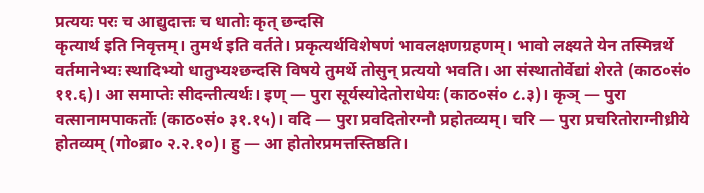प्रत्ययः परः च आद्युदात्तः च धातोः कृत् छन्दसि
कृत्यार्थ इति निवृत्तम्। तुमर्थ इति वर्तते। प्रकृत्यर्थविशेषणं भावलक्षणग्रहणम्। भावो लक्ष्यते येन तस्मिन्नर्थे वर्तमानेभ्यः स्थादिभ्यो धातुभ्यश्छन्दसि विषये तुमर्थे तोसुन् प्रत्ययो भवति। आ संस्थातोर्वेद्यां शेरते (काठ०सं० ११.६)। आ समाप्तेः सीदन्तीत्यर्थः। इण् — पुरा सूर्यस्योदेतोराधेयः (काठ०सं० ८.३)। कृञ् — पुरा वत्सानामपाकर्तोः (काठ०सं० ३१.१५)। वदि — पुरा प्रवदितोरग्नौ प्रहोतव्यम्। चरि — पुरा प्रचरितोराग्नीध्रीये होतव्यम् (गो०ब्रा० २.२.१०)। हु — आ होतोरप्रमत्तस्तिष्ठति।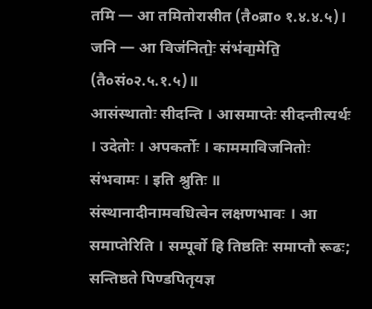तमि — आ तमितोरासीत (तै०ब्रा० १.४.४.५)। जनि — आ विज॑नितोः॒ संभ॑वा॒मेति॒ (तै०सं०२.५.१.५)॥
आसंस्थातोः सीदन्ति । आसमाप्तेः सीदन्तीत्यर्थः । उदेतोः । अपकर्तोः । काममाविजनितोः संभवामः । इति श्रुतिः ॥
संस्थानादीनामवधित्वेन लक्षणभावः । आ समाप्तेरिति । सम्पूर्वो हि तिष्ठतिः समाप्तौ रूढः; सन्तिष्ठते पिण्डपितृयज्ञ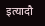इत्यादौ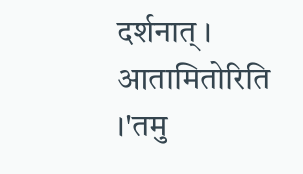दर्शनात् । आतामितोरिति ।'तमु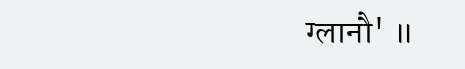ग्लानौ' ॥